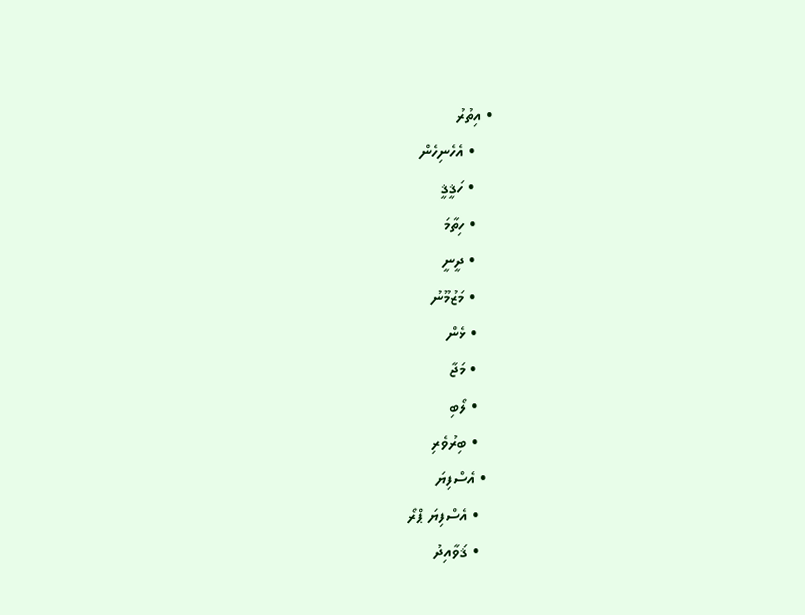• އިތުރު
    • އެހެނިހެން
    • ހަޤީޤީ
    • ހިތާމަ
    • ދީނީ
    • މަޒުމޫނު
    • ޅެން
    • މަޖާ
    • ލޯބި
    • ބިރުވެރި
  • އެސްފިޔަ
    • އެސްފިޔަ ޕްރޯ
    • ޤަވާއިދު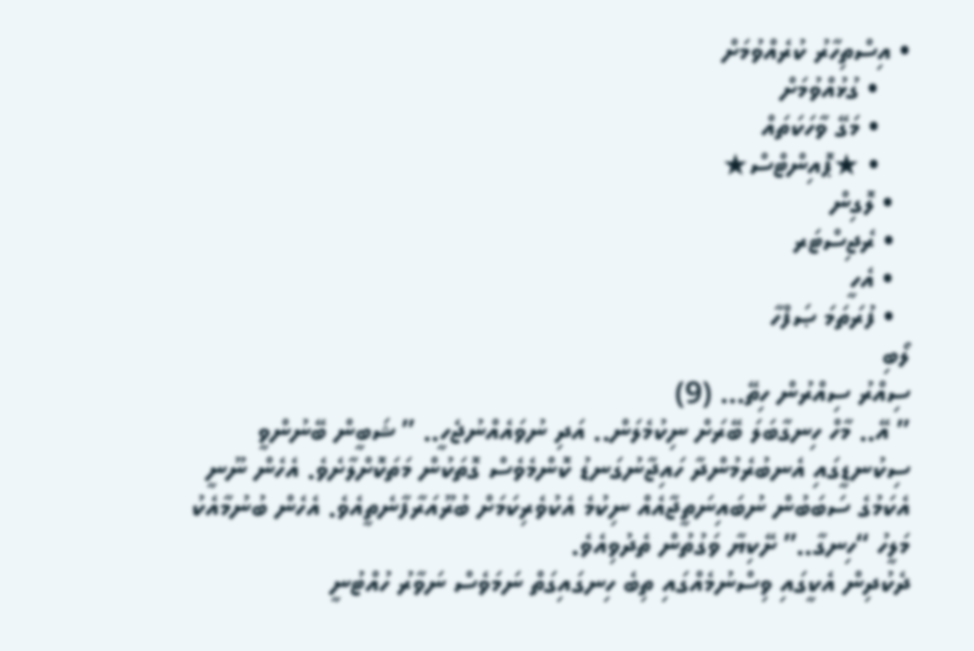• އިސްތިހާރު ކުރެއްވުމަށް
    • ގުޅުއްވުމަށް
    • މަގޭ ވާހަކަތައް
    • ★ޕޮއިންޓްސް★
  • ލޮގިން
  • ރެޖިސްޓަރ
  • އެހީ
  • ފުރަތަމަ ޞަފްހާ
ލޯބި
ސިއްރު ސިއްރުން ހިތޭ… (9)
” އޭ.. މާހް ހިނގާބަލަ ބޭރަށް ނިކުމެލަން.. އަދި ނުވައެއްނުޖެހީ.. ” ޝަބީން ބޭނުންވީ ސިކުނޑީގައި އެނބުރެމުންދާ ހައިޖާނުގަނޑު ކޮންމެވެސް ގޮތަކުން މަތަކޮށްލާށެވެ. އެހެން ނޫނީ އެކަމުގެ ސަބަބުން ނުބައިނަތީޖާއެއް ނިކުމެ އެކުވެރިކަމަށް ބުރޫއަރާފާނެތީއެވެ. އެހެން ބުނުމާއެކު މަލީހު “ހިނގާ..” ށޭކިޔާ ވަގުތުން ތެދުވިއެވެ.
ދެކުދިން އެކީގައި ވިސްނުމެއްގައި ތިބެ ހިނގައިގަތް ނަމަވެސް ނަވާރު ހުއްޓުނީ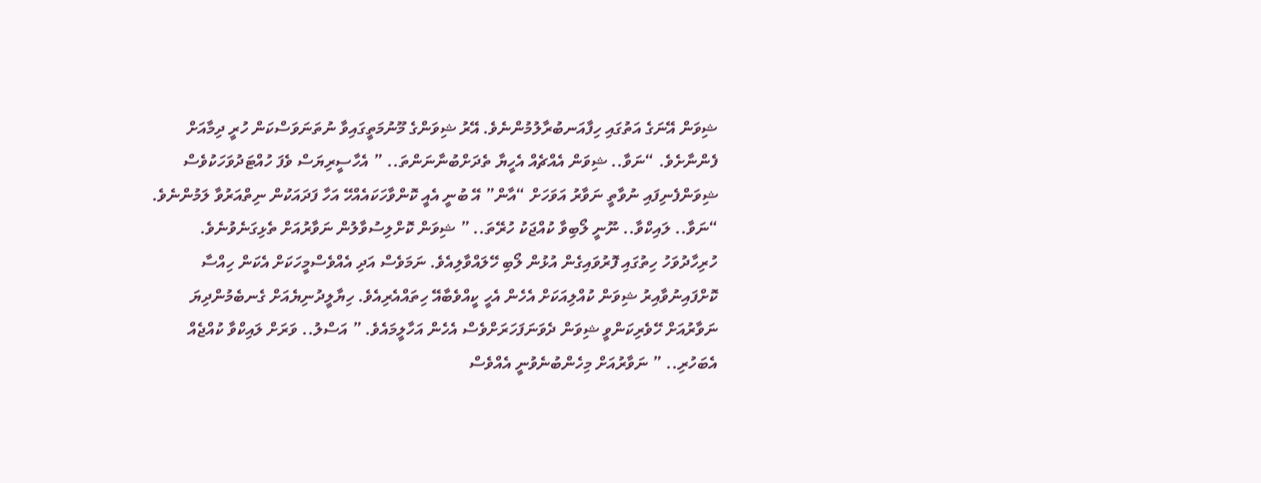ޝިވަން އޭނަގެ އަތުގައި ހިފާއަނބުރާލުމުންނެވެ. އޭރު ޝިވަންގެ މޫނުމަތީގައިވާ ނުތަނަވަސްކަން ހުރީ ދިމާއަށް ފެންނާށެވެ. “ނަވާ.. ޝިވަން އެއްޗެއް އެހީޔާ ތެދަށްބުނާނަންތަ.. ” އެހާސީރިޔަސް ވެފަ ހުއްޓަދުވަހަކުވެސް ޝިވަންފެނިފައި ނުވާތީ ނަވާރު އަވަހަށް “އާން” އޭ ބުނީ އެއީ ކޮންވާހަކައެއްހޭ އަހާ ފަދައަކުން ނިތްއަރުވާ ލަމުންނެވެ. “ނަވާ.. ލައިކްވާ.. ނޫނީ ލޯބިވާ ކުއްޖަކު ހުރޭތަ.. ” ޝިވަން ކޮށްލިސުވާލުން ނަވާރުއަށް ތެޅިގަނެވުނެވެ. ހުރިހާދުވަހު ހިތުގައި ފޮރުވައިގެން އުޅުން ލޯބި ހޭލައްވާލިއެވެ. ނަމަވެސް އަދި އެއްވެސްމީހަކަށް އެކަން ހިއްސާ ކޮށްފައިނުވާއިރު ޝިވަން ކުއްލިއަކަށް އެހެން އެހީ ކީއްވެބާއޭ ހިތައްއެރިއެވެ. ހިޔާލީދުނިޔެއަށް ގެނބެމުންދިޔަ ނަވާރުއަށް ހޭވެރިކަންވީ ޝިވަން ދެވަނަފަހަރަށްވެސް އެހެން އަހާލީމައެވެ. ” އަސްލު.. ވަރަށް ލައިކްވާ ކުއްޖެއް އެބަހުރި.. ” ނަވާރުއަށް މިހެންބުނެވުނީ އެއްވެސް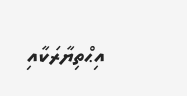އިޙްތިޔާރަކާއި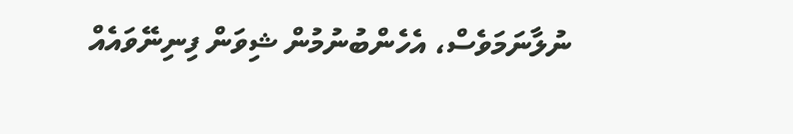ނުލާނަމަވެސް، އެހެންބުނުމުން ޝިވަން ފިނިނޭވައެއް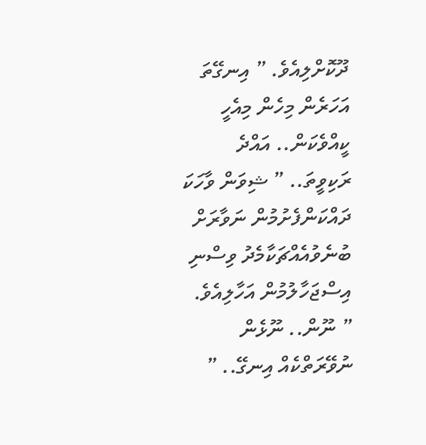ދޫކޮށްލިއެވެ. ” އިނގޭތަ އަހަރެން މިހެން މިއެހީ ކީއްވެކަން.. އައްދެ ރަކިވީތަ.. ” ޝިވަން ވާހަކަ ދައްކަންފެށުމުން ނަވާރަށް ބުނެވުއެއްޗަކާމެދު ވިސްނި އިސްޖަހާލުމުން އަހާލިއެވެ. ” ނޫން.. ނޫޅެން ނުވޭރަތްކެއް އިނގޭ.. ”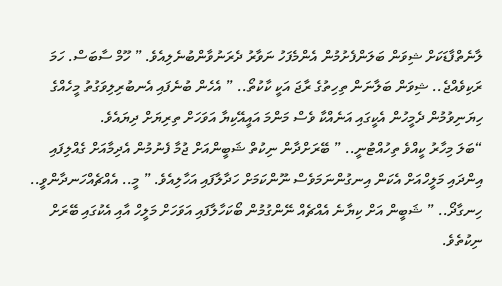ލާނެތްފާޑަކަށް ޝިވަން ބަލަންފެށުމުން އެންމެފަހު ނަވާރު ދެރަނުވާންބުނެލިއެވެ. ” ހޫމް ސާބަސް. ހަމަ ރަކިވެއްޖެ.. ޝިވަން ބަލާނަން ތިހިތުގެ ރާޖަ އަކީ ކާކުތޯ.. ” އެހެން ބުނެފައި އެނބުރިލިވަގުތު މީހެއްގެ ހިޔަނިވުމުން ދެމީހުން އެކީގައި އަނެއްކާ ވެސް މަންމަ އައީއޭކިޔާ އަވަހަށް ތިރިޔަށް ދިޔައެވެ.
“ބަލަ މިހާރު ކީއްވެ ތިހުއްޓުނީ.. ” ބޭރަށްދާން ނިކުތް ޝަބީންއަށް ޖުމާ ފެނުމުން އެދިމާއަށް ގެއްލިފައި އިންދައި މަލީހްއަށް އެކަން އިނގުންނަމަވެސް ނޫންކަމަށް ހަދާލާފައި އަހާލިއެވެ. ” މީ.. އެއްޗެއްހަނދާންވީ.. ހިނގާދޯ.. ” ޝަބީން އަށް ކިޔާނެ އެއްޗެއް ނޭންގުމުން ބޯކަހާލާފައި އަވަހަށް މަލީހް އާއި އެކުގައި ބޭރަށް ނިކުތެވެ.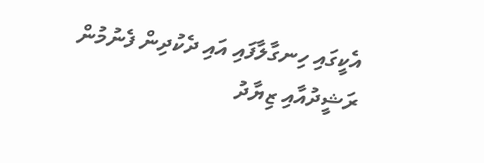އެކީގައި ހިނގާލާފައި އައި ދެކުދިން ފެނުމުން ރަޝީދުއާއި ޒިޔާދު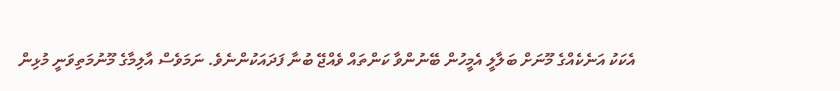އެކަކު އަނެކެއްގެ މޫނަށް ބަލާލީ އެމީހުން ބޭނުންވާ ކަންތައް ވެއްޖޭ ބުނާ ފަދައަކުންނެވެ. ނަމަވެސް އާލިމާގެ މޫނުމަތިވަނީ މުޅިން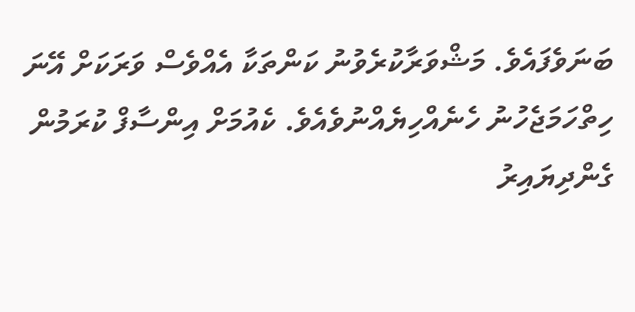ބަނަވެފައެވެ. މަޝްވަރާކުރެވުނު ކަންތަކާ އެއްވެސް ވަރަކަށް އޭނަ ހިތްހަމަޖެހުނު ހެނެއްހިޔެއްނުވެއެވެ. ކެއުމަށް އިންސާފް ކުރަމުން ގެންދިޔައިރު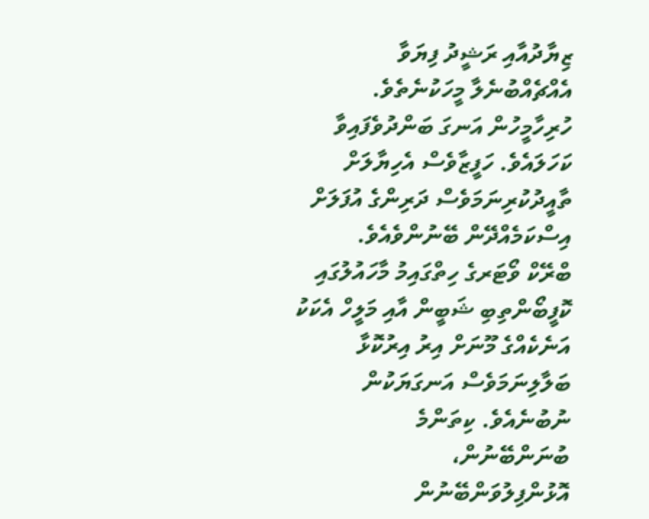ޒިޔާދުއާއި ރަޝީދު ފިޔަވާ އެއްޗެއްބުނެލާ މީހަކުނެތެވެ. ހުރިހާމީހުން އަނގަ ބަންދުވެފައިވާ ކަހަލައެވެ. ހަފީޒާވެސް އެހިޔާލަށް ތާއީދުކުރިނަމަވެސް ދަރިންގެ އުފަލަށް އިސްކަމެއްދޭން ބޭނުންވެއެވެ.
ބްރޭކް ވޯޓަރގެ ހިތްގައިމު މާހައުލުގައި ކޮފީބޯންތިބި ޝަބީން އާއި މަލީހް އެކަކު އަނެކެއްގެ މޫނަށް އިރު އިރުކޮޅާ ބަލާލިނަމަވެސް އަނގަޔަކުން ނުބުނެއެވެ. ކިތަންމެ ބުނަންބޭނުން، އޮޅުންފިލުވަންބޭނުން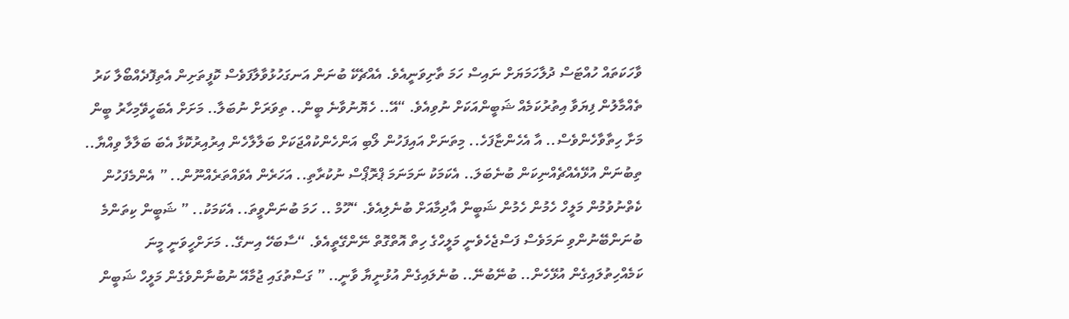ވާހަކަތައް ހުއްޓަސް ދުލާހަމަޔަށް ނައިސް ހަމަ ތާށިވަނީއެވެ. އެއްޗެކޭ ބުނަން އަނގަހުޅުވާލާފަވެސް ކޮފީތަށިން އެތިފޮދެއްބޯލާ ކަރު ތެއްމާލުން ފިޔަވާ އިތުރުކަމެއް ޝަބީންއަކަށް ނުވިއެވެ. “އޭ.. ހެޔޮނުވާނެ ބީން.. ތިވަރަށް ނުބަލާ.. މަށަށް އެބަހީވޭމިހާރު ބީން މަށާ ހިތާވާހެންވެސް.. އާ އެހެންޏާފަހެ.. މިތަނަށް އައިފަހުން ލޯބި އަންހެންކުއްޖަކަށް ބަލާލާހެން އިރުއިރުކޮޅާ އެބަ ބަލާލާ ވިއްޔާ.. ތިބުނަން އުޅޭއެއްޗެއްނިކަން ބުނެބަލަ.. އެކަމަކު ނަމަނަމަ ޕްރޮޕޯސް ނުކުރާތި.. އަހަރެން އެވައްތަރެއްނޫން.. ” އެންމެފަހުން ކެތްނުވުމުން މަލީހް ހެމުން ހެމުން ޝަބީން އާދިމާއަށް ބުނެލިއެވެ. “ހޫމް .. ހަމަ ބުނަންވީތަ.. އެކަމަކު.. ” ޝަބީން ކިތަންމެ ބުނަންބޭނުންވި ނަމަވެސް ފަސްޖެހެވެނީ މަލީހްގެ ހިތް އޮތްގޮތް ނޭންގޭތީއެވެ. “ސާބަހޭ އިނގޭ.. މަށަށްހީވަނީ މީނަ ކަމެއްހިތުލައިގެން އުޅޭހެން.. ބުނޭބުނޭ.. ބުނެލައިގެން އުޅުނީޔާ ވާނީ.. ” ގަސްތުގައި ޖުމާއޭ ނުބުނާންވެގެން މަލީހް ޝަބީން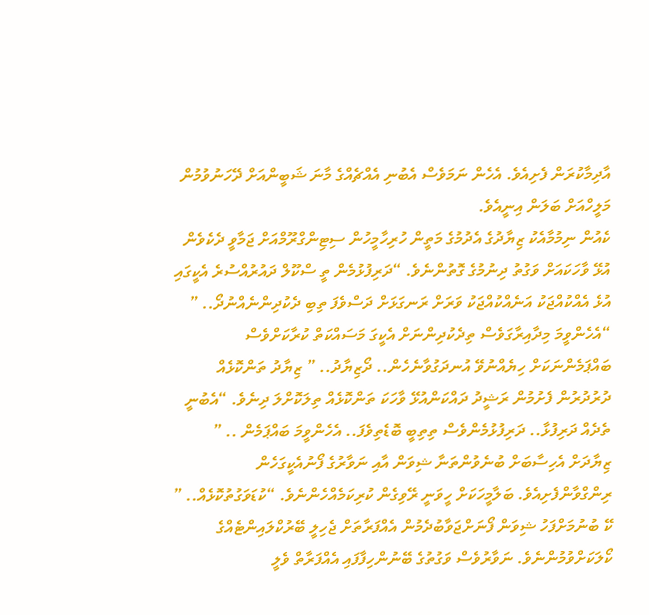އާދިމާކުރަން ފެށިއެވެ. އެހެން ނަމަވެސް އެބުނި އެއްޗެއްގެ މާނަ ޝަބީންއަށް ދޭހަނުވުމުން މަލީހްއަށް ބަލަން އިނީއެވެ.
ކެއުން ނިމުމާއެކު ޒިޔާދުގެ އެދުމުގެ މަތީން ހުރިހާމީހުން ސިޓިންގްރޫމްއަށް ޖަމާވީ ދެކެވެން އުޅޭ ވާހަކައަށް ވަގުތު ދިނުމުގެ ގޮތުންނެވެ. “ދަރިފުޅުމެން ތީ ސްކޫލް ދައުރުއްސުރެ އެކީގައި އުޅެ އެއްކުއްޖަކު އަނެއްކުއްޖަކު ވަރަށް ރަނގަޅަށް ދަސްވެފަ ތިބި ދެކުދިންނެއްނުދޯ.. ” “އެހެންވީމަ މިދާއިރާގަވެސް ތިދެކުދިންނަށް އެކީގަ މަސައްކަތް ކުރާކަށްވެސް ބައްޕަމެންނަކަށް ހިޔެއްނުވޭ އުނދަގުވާނެހެން.. ދޯޒިޔާދު.. ” ޒިޔާދު ތަންކޮޅެއް ދުރުދުރުން ފެށުމުން ރަޝީދު ދައްކަންއުޅޭ ވާހަކަ ތަންކޮޅެއް ތިލަކޮށްލަ ދިނެވެ. “އެބުނީ ތެދެއް ދަރިފުޅާ.. ދަރިފުޅުމެންވެސް ތިތިބީ ބޮޑެތިވެފަ.. އެހެންވީމަ ބައްޕަމެން .. ” ޒިޔާދަށް އެހިސާބަށް ބުނެވުންތަނާ ޝިވަން އާއި ނަވާރުގެ ފޯނުއެކީގަހެން ރިންގްވާންފެށިއެވެ. ބަލާމީހަކަށް ހީވަނީ ރޭވިގެން ކުރިކަމެއްހެންނެވެ. “ކުޑަވަގުތުކޮޅެއް.. ” ކޭ ބުނުމަށްފަހު ޝިވަން ފޯނަށްޖަވާބުދެމުން އެއްފަރާތަށް ޖެހިލީ ބޭރުކްލައިންޓެއްގެ ކޯލަކަށްވުމުންނެވެ. ނަވާރުވެސް ވަގުތުގެ ބޭނުންހިފާފައި އެއްފަރާތް ވެލީ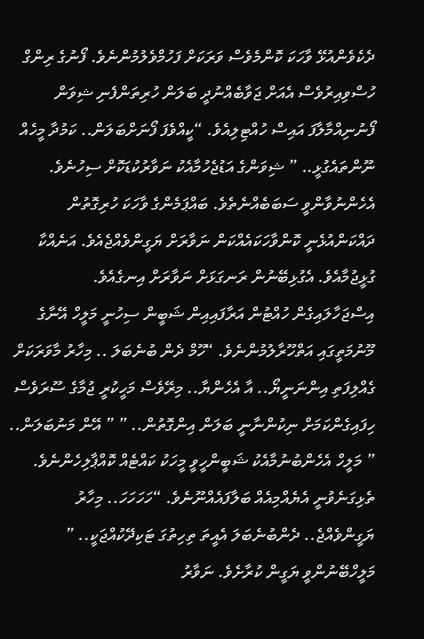ދެކެވެންއުޅޭ ވާހަކަ ކޮންމެވެސް ވަރަކަށް ފަހުމްވެލުމުންނެވެ. ފޯނުގެ ރިންގް ހުސްވިއިރުވެސް އެއަށް ޖަވާބެއްނުދީ ބަލަން ހުރިތަންފެނި ޝިވަން ފޯނުނިއްމާލާފަ އައިސް ހުއްޓިލިއެވެ. “ކީއްވެފަ ފޯނަށްބަލަން.. ކަމުދާ މީހެއް ނޫންތައެގުޅީ.. ” ޝިވަންގެ އަޑުޖެހުމާއެކު ނަވާރުކުޑަކޮށް ސިހުނެވެ. އެހެންނުވާންވީ ސަބަބެއްނެތެވެ. ބައްޕަމެންގެ ވާހަކަ ހުރިގޮތުން ދައްކަންއުޅެނީ ކޮންވާހަކައެއްކަން ނަވާރަށް ޔަގީންވެއްޖެއެވެ. އަނެއްކާ ގުޅީޖުމާއެވެ. އެގުޅިބޭނުން ރަނގަޅަށް ނަވާރަށް އިނގެއެވެ.
އިސްޖަހާލައިގެން ހުއްޓުން އަރާފައިއިން ޝަބީން ސިހުނީ މަލީހް އޭނާގެ މޫނުމަތީގައި އަތްހޫރާލުމުންނެވެ. “ހޫމް ދެން ބުނެބަލަ .. މިހާރު މާވަރަކަށް ގެއްލިފަތި އިންނަނީޔޯ.. އާ އެހެންޔާ.. މިރޭވެސް މަހީކުރީ ޖުމާގެ ސޫރަވެސް ހިފައިގެންކަމަށް ނިކުންނާނީ ބަލަން އިންގޮތުން.. ” ” އޭން މަނުބަލަން.. ” މަލީހް އެހެންބުނުމާއެކު ޝަބީންހީވީ މީހަކު ކައްޓެއް ކޮއްޕާލިހެންނެވެ. ތެޅިގަނެވުނީ އެޔެއްމިއެއް ބަލާފައެއްނޫނެވެ. “ހަހަހަހަ.. މިހާރު ޔަގީންވެއްޖެ.. ދެންބުނެބަލަ އެއީތަ ތިހިތުގަ ޓަކިދޭކުއްޖަކީ.. ” މަލީހްބޭނުންވީ ޔަގީން ކުރާށެވެ. ނަވާރު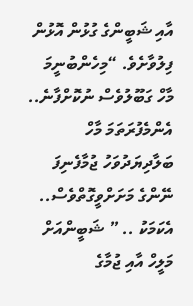އާއި ޝަބީންގެ ގުޅުން އޮޅުން ފިލުވާށެވެ. “މިހެންބުނީމަ މާހް ގަބޫލުވެސް ނުކޮށްފާނެ.. އެންމެފުރަތަމަ މާހް ބަލާދިޔަދުވަހު ޖުމާފެނިފަ ނޭންގެ މަށަށްވީގޮތްވެސް.. އެކަމަކު .. ” ޝަބީންއަށް މަލީހް އާއި ޖުމާގެ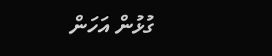ގުޅުން އަހަން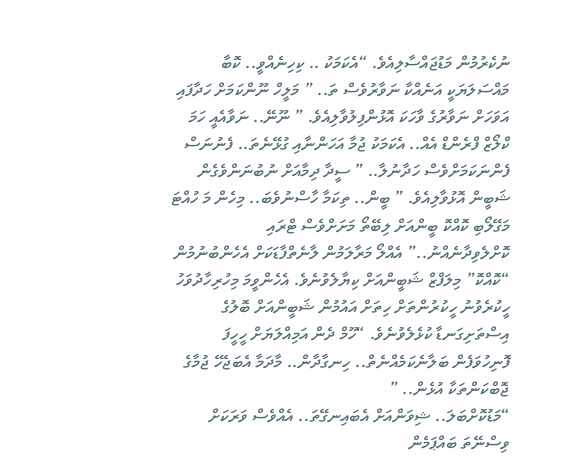ނުކެރުމުން މަޑުޖައްސާލިއެވެ. “އެކަމަކު .. ކިހިނެއްވީ.. ކޮބާ މައްސަލަޔަކީ އަނެއްކާ ނަވާރުވެސް ތަ.. ” މަލީހް ނޫންކަމަށް ހަދާފައި އަވަހަށް ނަވާރުގެ ވާހަކަ އޮޅުންފިލުވާލިއެވެ. ” ނޫނޭ.. ނަވާއެއީ ހަމަ ކްލޯޒް ފްރެންޑް އެއް.. އެކަމަކު ޖުމާ އަހަންނާއި ގުޅޭނެތަ.. ފެނުނަސް ފެންނަކަމަށްވެސް ހަދާނުލާ.. ” ސީދާ ދިމާއަށް ނުބުނަންވެގެން ޝަބީން އޮޅުވާލިއެވެ. ” ބީން.. ތިކަމާ ހާސްނުވެބަ.. މިހެން މަ ހުއްޓަ މަގޭލޯބި ކޮއްކޮ ބީންއަށް ލިބޭތޯ މަށަށްވެސް ޓްރައި ކޮށްލެވިދާނެއްނު..” އެއްލޯ މަރާލަމުން ލާނެތްފާޑަކަށް އެހެންބުނުމުން “ކޮއްކޮ” މިލަފްޒް ޝަބީންއަށް ކިޔާލެވުނެވެ. އެހެންވީމަ މިހުރިހާދުވަހު ހީކުރެވުނު ހީކުރުންތަށް ހިތަށް އައުމުން ޝަބީންއަށް ބޮލުގެ އިސްތަށިގަނޑާ ކުޅެލެވުނެވެ. “ހޫމް ދެން އަމިއްލަޔަށް ހީހީފަ ފޮނިހުވަފެން ބަލާނެކަމެއްނެތް.. ހިނގާދާން.. މާދަމާ އެބަޖެހޭ ޖުމާގެ ޖޮބްކަންތަކާ އުޅެން.. ”
“މަޑުކޮށްބަލަ.. ޝިވަންއަށް އެބައިނގޭތަ.. އެއްވެސް ވަރަކަށް ވިސްނޭތަ ބައްޕަމެން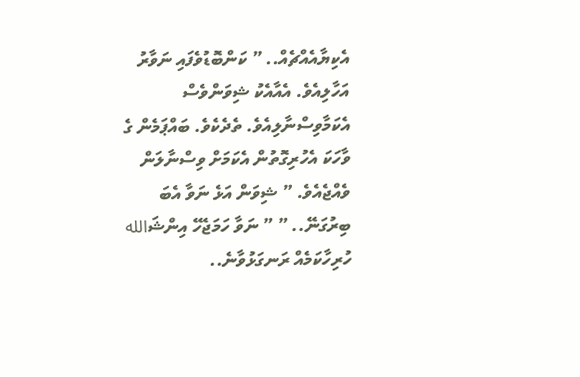އެކިޔާއެއްޗެއް.. ” ކަންބޮޑުވެފައި ނަވާރު އަހާލިއެވެ. އެއާއެކު ޝިވަންވެސް އެކަމާވިސްނާލިއެވެ. ތެދެކެވެ. ބައްޕަމެން ގެ ވާހަކަ އެހުރިގޮތުން އެކަމަށް ވިސްނާލަން ވެއްޖެއެވެ. ” ޝިވަން އަޅެ ނަވާ އެބަ ބިރުގަނޭ.. ” ” ނަވާ ހަމަޖެހޭ އިންޝަالله ހުރިހާކަމެއް ރަނގަޅުވާނެ..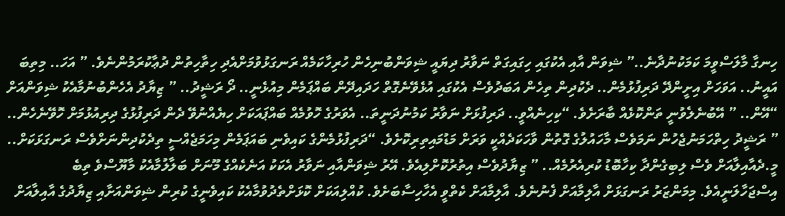ހިނގާ މާލަސްވީމަ ކަމަކުނުދާނެ..” ޝިވަން އާއި އެކުގައި ހިގައިގަތް ނަވާރު ދިޔައީ ޝިވަންބުނިހެން ހުރިހާކަމެއް ރަނގަޅުވުމަށްއެދި ހިތާހިތުން ދުޢާކުރަމުންނެވެ. ” އަހަ.. މިތިބަ އައީނު.. އަވަހަށް އިށީންދޭ ދަރިފުޅުމެން.. ދެކުދިން ތިހެން އަބަދުވެސް އެކުގައި އުޅެވޭނެގޮތް ހަދައިދޭން ބައްޕަމެން މިއުޅެނީ.. ދޯ ރަޝީދު.. ” ޒިޔާދު އެހެންބުނުމާއެކު ޝިވަންއަށް “އޭން.. ” އޭބުނެލެވުނީ ތަންކޮޅެއް ބާރަށެވެ. “ކިހިނެއްވީ.. ދަރިފުޅަށް ނަވާރު ކަމުނުދަނީތަ.. އެވަރުގެ ހޮވުމެއް ބައްޕައަކަށް ހިޔެއްނުވޭ ދެން ދަރިފުޅުގެ ދިރިއުޅުމަށް ހޮވޭނެހެން.. ” ރަޝީދު ހިތްހަމަނުޖެހުން ނަމަވެސް މާހައުލުގެ ގޮތުން ވާހަކަދެއްކީ ވަރަށް މަޑުމައިތިރިކޮށެވެ. “ދަރިފުޅުމެންގެ ކައިވެނި ބައަޕަމެން މިހަމަޖެއްސީ ތިދެކުދިންނަށްވެސް ރަނގަޅަކަށް.. މީ.ދެއާއިލާއަށް ވެސް ލިބިގެންދާ ކިހާބޮޑު ކުރިއެރުމެއް.. ” ޒިޔާދުވެސް އިތުރުކޮށްލިއެވެ. އޭރު ޝިވަންއާއި ނަވާރު އެކަކު އަނެކެއްގެ މޫނަށް ބަލާލުމާއެކު މާޔޫސްވެ ތިބެ އިސްޖަހާލަނީއެވެ. މިމަންޒަރު ރަނގަޅަށް އާލިމާއަށް ފެނުނެވެ. އާލިމާއަށް ކެތްވީ އެހާހިސާބަށެވެ. ކުއްލިއަކަށް ކޮޅަށްތެދުވުމާއެކު ކައިވެނީގެ ކުރިން ޝިވަންއަށާއި ޒިޔާދުގެ އާއިލާއަށް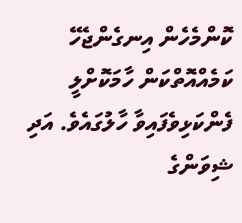ކޮންމެހެން އިނގެންޖެހޭ ކަމެއްއޮތްކަން ހާމަކޮށްލީ ފެންކަޅިވެފައިވާ ހާލުގައެވެ. އަދި ޝިވަންގެ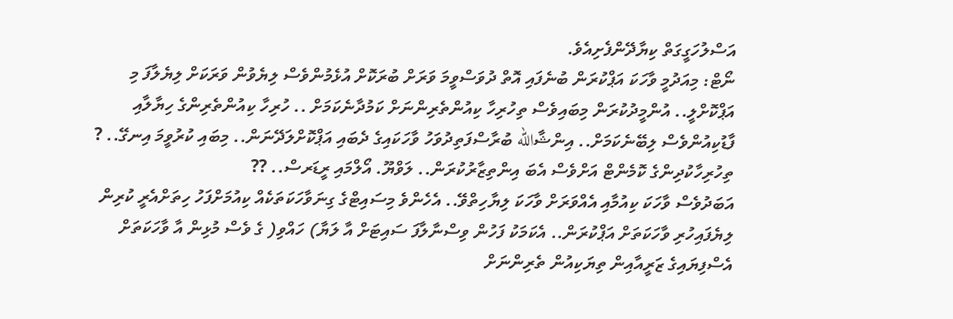އަސްލުހަގީގަތް ކިޔާދޭންފެށިއެވެ.
ނޯޓް: މިއަދުމީ ވާހަކަ އަޕްކުރަން ބުނެފައި އޮތް ދުވަސްވީމަ ވަރަށް ބުރަކޮށް އުޅެމުންވެސް ލިޔެވުން ވަރަކަށް ލިޔެލާފަ މި އަޕްކޮށްލީ.. އުންމީދުކުރަން މިބައިވެސް ތިހުރިހާ ކިއުންތެރިންނަށް ކަމުދާނެކަމަށް .. ހުރިހާ ކިއުންތެރިންގެ ހިޔާލާއި ފާޑުކިއުންވެސް ލިބޭނެކަމަށް.. އިންޝާالله ބުރާސްފަތިދުވަހު ވާހަކައިގެ ދެބައި އަޕްކޮށްލަދޭނަން.. މިބައި ކުރުވީމަ އިނގޭ.. ? ތިހުރިހާކުދިންގެ ކޮމެންޓް އަށްވެސް އެބަ އިންތިޒާރުކުރަން.. ލަވްޔޫ. އޯލްމައި ރީޑަރސް.. ??
އަބަދުވެސް ވާހަކަ ކިއުމާއި އެއްވަރަށް ވާހަކަ ލިޔާހިތްވޭ.. އެހެންވެ މިސައިޓްގެ ގިނަވާހަކަތަކެއް ކިއުމަށްފަހު ހިތަށްއެރީ ކުރިން ލިޔެފައިހުރި ވާހަކަތަށް އަޕްކުރަން.. އެކަމަކު ފަހުން ވިސްނާލާފަ ސައިޓަށް އާ ލަޔާ) ހައްވި( ގެ ވެސް މުޅިން އާ ވާހަކަތަށް އެސްފިޔައިގެ ޒަރީއާއިން ތިޔަކިއުން ތެރިންނަށް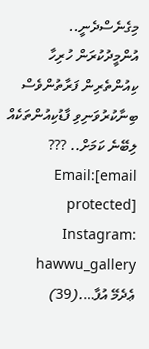މިގެނެސްދެނީ.. އުންމީދުކުރަން ހުރިހާ ކިއުންތެރިން ފަރާތުންވެސް ބިނާކުރުވަނިވި ފާޑުކިއުންތަކެއް ލިބޭނެ ކަމަށް.. ??? Email:[email protected] Instagram: hawwu_gallery
ޢެދެމޭ އުފާ….(39)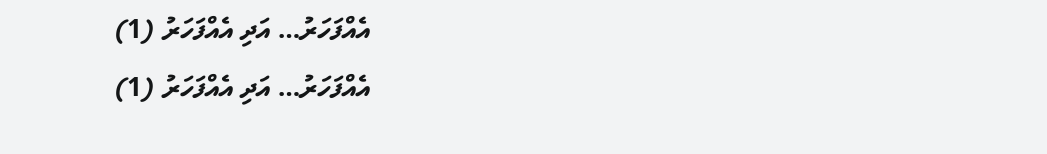އެއްފަހަރު… އަދި އެއްފަހަރު (1)
އެއްފަހަރު… އަދި އެއްފަހަރު (1)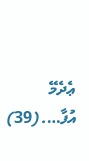ޢެދެމޭ އުފާ….(39)